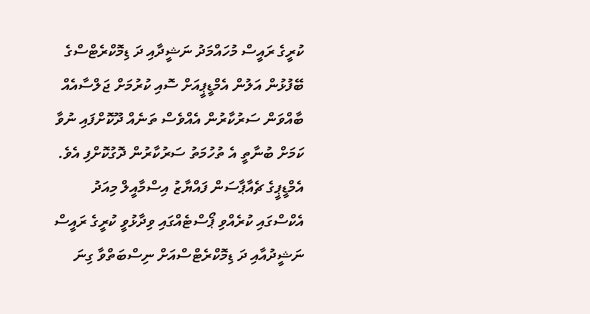ކުރީގެ ރައީސް މުހައްމަދު ނަޝީދާއި ދަ ޑިމޮކްރެޓްސްގެ ބޭފުޅުން އަލުން އެމްޑީޕީއަށް ސޮއި ކުރުމަށް ޖަލްސާއެއް ބާއްވަން ސަރުކާރުން އެއްވެސް ތަނެއް ދޫކޮށްފައި ނުވާ ކަމަށް ބުނާތީ އެ ތުހުމަތު ސަރުކާރުން ދޮގުކޮށްފި އެވެ.
އެމްޑީޕީގެ ޗެއާޕާސަން ފައްޔާޒު އިސްމާއީލް މިއަދު އެކްސްގައި ކުރެއްވި ޕޯސްޓެއްގައި ވިދާޅުވީ ކުރީގެ ރައީސް ނަޝީދުއާއި ދަ ޑިމޮކްރެޓްސްއަށް ނިސްބަތްވާ ގިނަ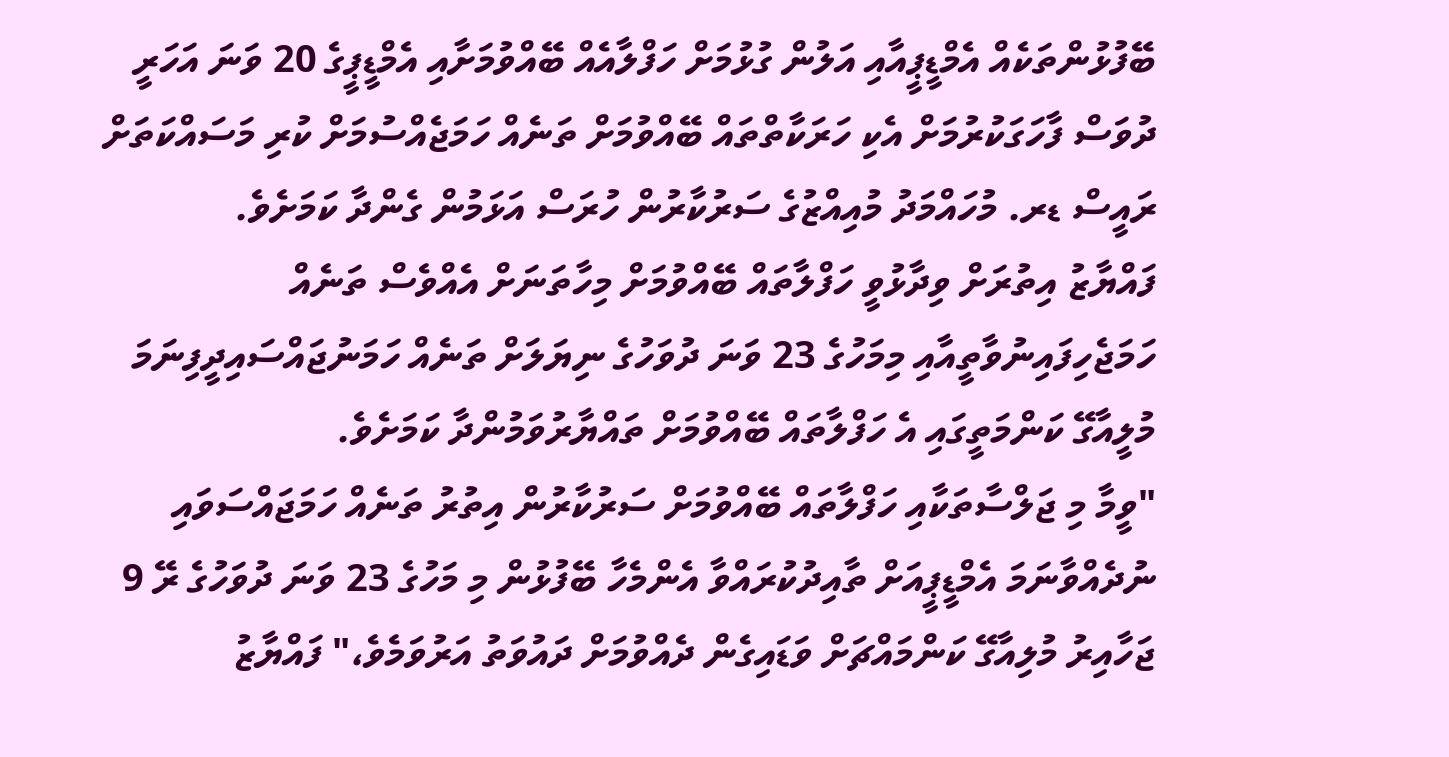ބޭފުޅުންތަކެއް އެމްޑީޕީއާއި އަލުން ގުޅުމަށް ހަފްލާއެއް ބޭއްވުމަށާއި އެމްޑީޕީގެ 20 ވަނަ އަހަރީ ދުވަސް ފާހަގަކުރުމަށް އެކި ހަރަކާތްތައް ބޭއްވުމަށް ތަނެއް ހަމަޖެއްސުމަށް ކުރި މަސައްކަތަށް ރައީސް ޑރ. މުހައްމަދު މުއިއްޒުގެ ސަރުކާރުން ހުރަސް އަޅަމުން ގެންދާ ކަމަށެވެ.
ފައްޔާޒު އިތުރަށް ވިދާޅުވީ ހަފްލާތައް ބޭއްވުމަށް މިހާތަނަށް އެއްވެސް ތަނެއް ހަމަޖެހިފައިނުވާތީއާއި މިމަހުގެ 23 ވަނަ ދުވަހުގެ ނިޔަލަށް ތަނެއް ހަމަނުޖައްސައިދީފިނަމަ މުލީއާގޭ ކަންމަތީގައި އެ ހަފްލާތައް ބޭއްވުމަށް ތައްޔާރުވަމުންދާ ކަމަށެވެ.
"ވީމާ މި ޖަލްސާތަކާއި ހަފްލާތައް ބޭއްވުމަށް ސަރުކާރުން އިތުރު ތަނެއް ހަމަޖައްސަވައި ނުދެއްވާނަމަ އެމްޑީޕީއަށް ތާއިދުކުރައްވާ އެންމެހާ ބޭފުޅުން މި މަހުގެ 23 ވަނަ ދުވަހުގެ ރޭ 9 ޖަހާއިރު މުލިއާގޭ ކަންމައްޗަށް ވަޑައިގެން ދެއްވުމަށް ދައުވަތު އަރުވަމެވެ،" ފައްޔާޒު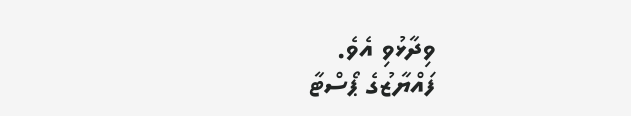ވިދާޅުވި އެވެ.
ފައްޔާޒުގެ ޕޯސްޓާ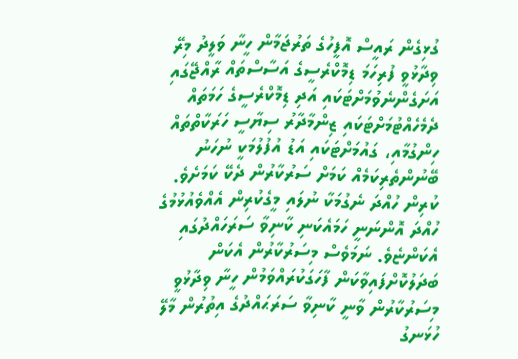ގުޅިގެން ރައީސް އޮފީހުގެ ތަރުޖަމާން ހީނާ ވަލީދު މިރޭ ވިދާޅުވީ ފުރިހަމަ ޑިމޮކްރެސީގެ އަސާސްތައް ރާއްޖޭގައި އަށަގެންނެވުމަށްޓަކައި އަދި ޑިމޮކްރެސީގެ ހަމަތައް ދެމެހެއްޓުމަށްޓަކައި ޒިންމާދާރު ސިޔާސީ ހަރަކާތްތައް ހިންގުމާއި، ގައުމަށްޓަކައި އަޑު އުފުލުމަކީ ނުހަނު ބޭނުންތެރިކަމެއް ކަމަށް ސަރުކާރުން ދެކޭ ކަމަށެވެ.
ކުރިން ހުއްދަ ނެގުމަކާ ނުލައި މީގެކުރިން އެއްވެއުޅުމުގެ ހުއްދަ އޮންނަނީ ހަމައެކަނި ކާނިވާ ސަރަހައްދުގައި އެކަންޏެވެ. ނަމަވެސް މިސަރުކާރުން އެކަން ބަދަލުކޮށްފައިވާކަން ފާހަގަކުރައްވަމުން ހީނާ ވިދާޅުވީ މިސަރުކާރުން ވާނީ ކާނިވާ ސަރަޙައްދުގެ އިތުރުން މާލޭ ހުޅަނގު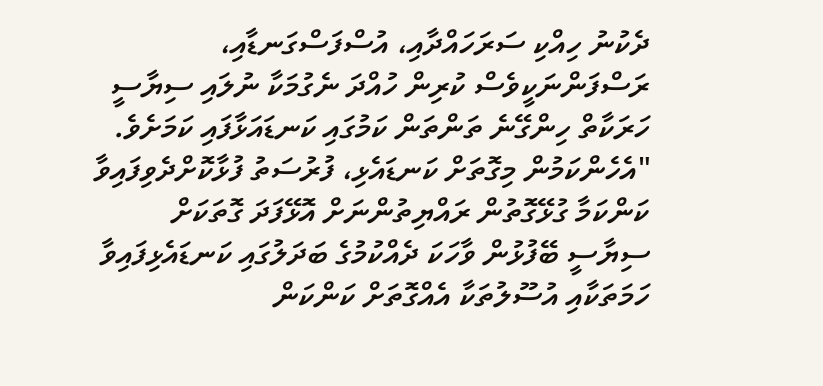ދެކުނު ހިއްކި ސަރަހައްދާއި، އުސްފަސްގަނޑާއި، ރަސްފަންނަކީވެސް ކުރިން ހުއްދަ ނެގުމަކާ ނުލައި ސިޔާސީ ހަރަކާތް ހިންގޭނެ ތަންތަން ކަމުގައި ކަނޑައަޅާފައި ކަމަށެވެ.
"އެހެންކަމުން މިގޮތަށް ކަނޑައެޅި، ފުރުސަތު ފުޅާކޮށްދެވިފައިވާ ކަންކަމާ ގުޅޭގޮތުން ރައްޔިތުންނަށް އޮޅޭފަދަ ގޮތަކަށް ސިޔާސީ ބޭފުޅުން ވާހަކަ ދެއްކުމުގެ ބަދަލުގައި ކަނޑައެޅިފައިވާ ހަމަތަކާއި އުސޫލުތަކާ އެއްގޮތަށް ކަންކަން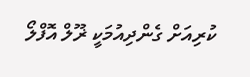ކުރިއަށް ގެންދިއުމަކީ ޜޫލް އޮފްލޯ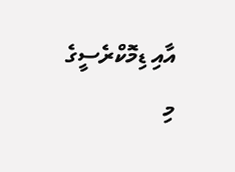އާއި ޑިމޮކްރެސީގެ މި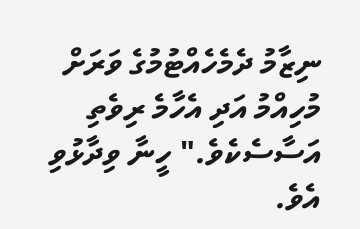ނިޒާމު ދެމެހެއްޓުމުގެ ވަރަށް މުހިއްމު އަދި އެހާމެ ރިވެތި އަސާސެކެވެ." ހީނާ ވިދާޅުވި އެވެ.